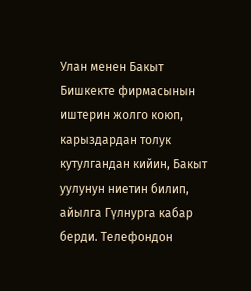Улан менен Бакыт Бишкекте фирмасынын иштерин жолго коюп, карыздардан толук кутулгандан кийин, Бакыт уулунун ниетин билип, айылга Гүлнурга кабар берди. Телефондон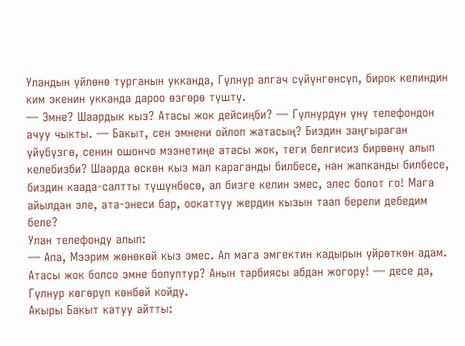Уландын үйлөнө турганын укканда, Гүлнур алгач сүйүнгөнсүп, бирок келиндин ким экенин укканда дароо өзгөрө түштү.
— Эмне? Шаардык кыз? Атасы жок дейсиңби? — Гүлнурдун үнү телефондон ачуу чыкты. — Бакыт, сен эмнени ойлоп жатасың? Биздин заңгыраган үйүбүзгө, сенин ошончо мээнетиңе атасы жок, теги белгисиз бирөөнү алып келебизби? Шаарда өскөн кыз мал караганды билбесе, нан жапканды билбесе, биздин каада-салтты түшүнбөсө, ал бизге келин эмес, элес болот го! Мага айылдан эле, ата-энеси бар, оокаттуу жердин кызын таап берели дебедим беле?
Улан телефонду алып:
— Апа, Мээрим жөнөкөй кыз эмес. Ал мага эмгектин кадырын үйрөткөн адам. Атасы жок болсо эмне болуптур? Анын тарбиясы абдан жогору! — десе да, Гүлнур көгөрүп көнбөй койду.
Акыры Бакыт катуу айтты: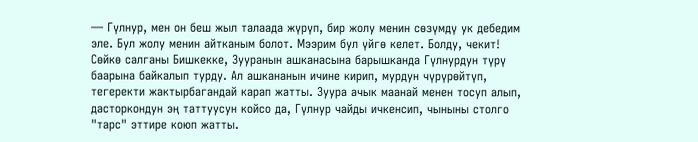— Гүлнур, мен он беш жыл талаада жүрүп, бир жолу менин сөзүмдү ук дебедим эле. Бул жолу менин айтканым болот. Мээрим бул үйгө келет. Болду, чекит!
Сөйкө салганы Бишкекке, Зууранын ашканасына барышканда Гүлнурдун түрү баарына байкалып турду. Ал ашкананын ичине кирип, мурдун чүрүрөйтүп, тегеректи жактырбагандай карап жатты. Зуура ачык маанай менен тосуп алып, дасторкондун эң таттуусун койсо да, Гүлнур чайды ичкенсип, чыныны столго "тарс" эттире коюп жатты.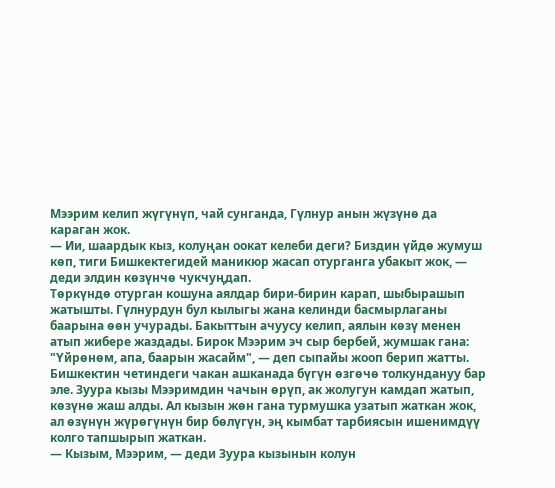Мээрим келип жүгүнүп, чай сунганда, Гүлнур анын жүзүнө да караган жок.
— Ии, шаардык кыз, колуңан оокат келеби деги? Биздин үйдө жумуш көп, тиги Бишкектегидей маникюр жасап отурганга убакыт жок, — деди элдин көзүнчө чукчуңдап.
Төркүндө отурган кошуна аялдар бири-бирин карап, шыбырашып жатышты. Гүлнурдун бул кылыгы жана келинди басмырлаганы баарына өөн учурады. Бакыттын ачуусу келип, аялын көзү менен атып жибере жаздады. Бирок Мээрим эч сыр бербей, жумшак гана: "Үйрөнөм, апа, баарын жасайм", — деп сыпайы жооп берип жатты.
Бишкектин четиндеги чакан ашканада бүгүн өзгөчө толкундануу бар эле. Зуура кызы Мээримдин чачын өрүп, ак жолугун камдап жатып, көзүнө жаш алды. Ал кызын жөн гана турмушка узатып жаткан жок, ал өзүнүн жүрөгүнүн бир бөлүгүн, эң кымбат тарбиясын ишенимдүү колго тапшырып жаткан.
— Кызым, Мээрим, — деди Зуура кызынын колун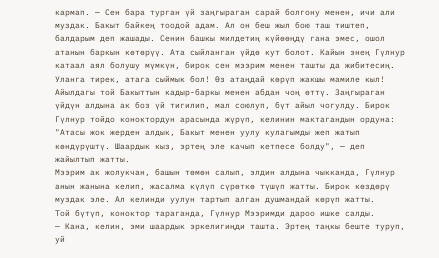кармап. — Сен бара турган үй заңгыраган сарай болгону менен, ичи али муздак. Бакыт байкең тоодой адам. Ал он беш жыл бою таш тиштеп, балдарым деп жашады. Сенин башкы милдетиң күйөөңдү гана эмес, ошол атанын баркын көтөрүү. Ата сыйланган үйдө кут болот. Кайын энең Гүлнур катаал аял болушу мүмкүн, бирок сен мээрим менен ташты да жибитесиң. Уланга тирек, атага сыймык бол! Өз атаңдай көрүп жакшы мамиле кыл!
Айылдагы той Бакыттын кадыр-баркы менен абдан чоң өттү. Заңгыраган үйдүн алдына ак боз үй тигилип, мал союлуп, бүт айыл чогулду. Бирок Гүлнур тойдо коноктордун арасында жүрүп, келинин мактагандын ордуна: "Атасы жок жерден алдык, Бакыт менен уулу кулагымды жеп жатып көндүрүштү. Шаардык кыз, эртең эле качып кетпесе болду", — деп жайылтып жатты.
Мээрим ак жолукчан, башын төмөн салып, элдин алдына чыкканда, Гүлнур анын жанына келип, жасалма күлүп сүрөткө түшүп жатты. Бирок көздөрү муздак эле. Ал келинди уулун тартып алган душмандай көрүп жатты.
Той бүтүп, коноктор тараганда, Гүлнур Мээримди дароо ишке салды.
— Кана, келин, эми шаардык эркелигиңди ташта. Эртең таңкы беште туруп, уй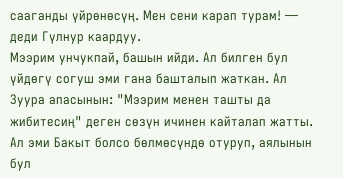сааганды үйрөнөсүң. Мен сени карап турам! — деди Гүлнур каардуу.
Мээрим унчукпай, башын ийди. Ал билген бул үйдөгү согуш эми гана башталып жаткан. Ал Зуура апасынын: "Мээрим менен ташты да жибитесиң" деген сөзүн ичинен кайталап жатты. Ал эми Бакыт болсо бөлмөсүндө отуруп, аялынын бул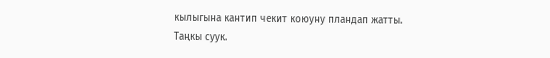кылыгына кантип чекит коюуну пландап жатты.
Таңкы суук.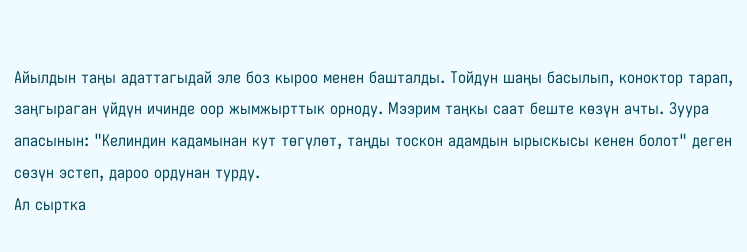Айылдын таңы адаттагыдай эле боз кыроо менен башталды. Тойдун шаңы басылып, коноктор тарап, заңгыраган үйдүн ичинде оор жымжырттык орноду. Мээрим таңкы саат беште көзүн ачты. Зуура апасынын: "Келиндин кадамынан кут төгүлөт, таңды тоскон адамдын ырыскысы кенен болот" деген сөзүн эстеп, дароо ордунан турду.
Ал сыртка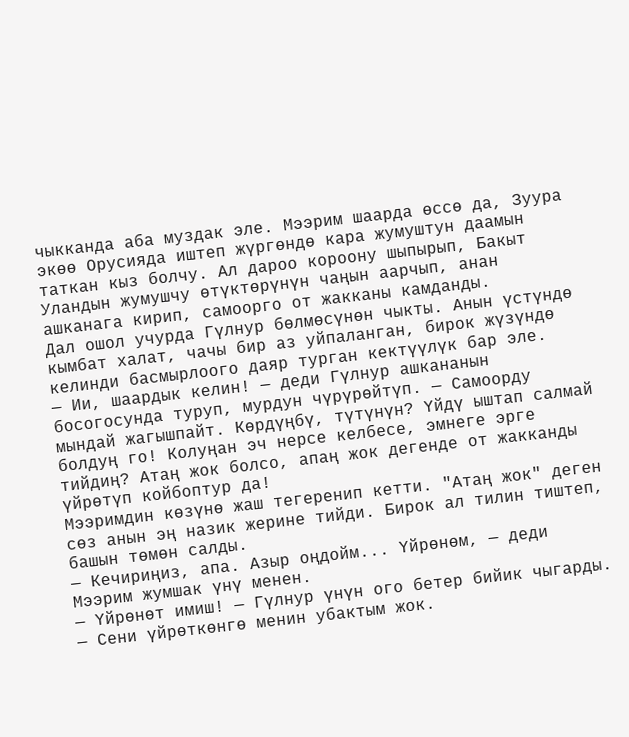чыкканда аба муздак эле. Мээрим шаарда өссө да, Зуура экөө Орусияда иштеп жүргөндө кара жумуштун даамын таткан кыз болчу. Ал дароо короону шыпырып, Бакыт Уландын жумушчу өтүктөрүнүн чаңын аарчып, анан ашканага кирип, самоорго от жакканы камданды.
Дал ошол учурда Гүлнур бөлмөсүнөн чыкты. Анын үстүндө кымбат халат, чачы бир аз уйпаланган, бирок жүзүндө келинди басмырлоого даяр турган кектүүлүк бар эле.
— Ии, шаардык келин! — деди Гүлнур ашкананын босогосунда туруп, мурдун чүрүрөйтүп. — Самоорду мындай жагышпайт. Көрдүңбү, түтүнүн? Үйдү ыштап салмай болдуң го! Колуңан эч нерсе келбесе, эмнеге эрге тийдиң? Атаң жок болсо, апаң жок дегенде от жакканды үйрөтүп койбоптур да!
Мээримдин көзүнө жаш тегеренип кетти. "Атаң жок" деген сөз анын эң назик жерине тийди. Бирок ал тилин тиштеп, башын төмөн салды.
— Кечириңиз, апа. Азыр оңдойм... Үйрөнөм, — деди Мээрим жумшак үнү менен.
— Үйрөнөт имиш! — Гүлнур үнүн ого бетер бийик чыгарды. — Сени үйрөткөнгө менин убактым жок.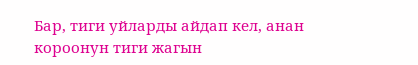Бар, тиги уйларды айдап кел, анан короонун тиги жагын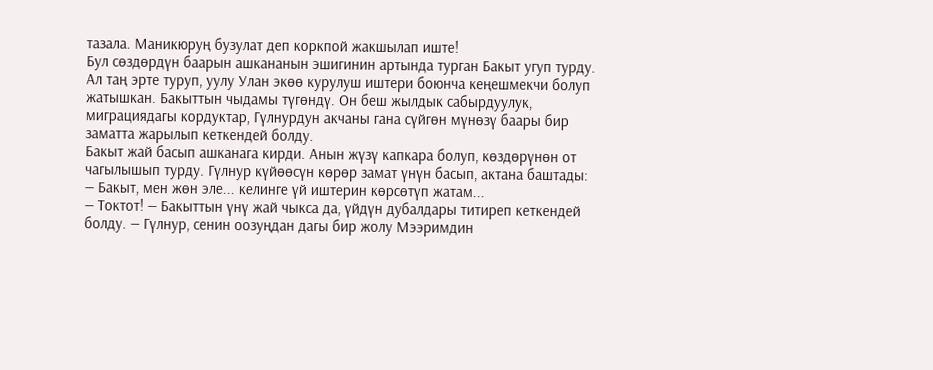тазала. Маникюруң бузулат деп коркпой жакшылап иште!
Бул сөздөрдүн баарын ашкананын эшигинин артында турган Бакыт угуп турду. Ал таң эрте туруп, уулу Улан экөө курулуш иштери боюнча кеңешмекчи болуп жатышкан. Бакыттын чыдамы түгөндү. Он беш жылдык сабырдуулук, миграциядагы кордуктар, Гүлнурдун акчаны гана сүйгөн мүнөзү баары бир заматта жарылып кеткендей болду.
Бакыт жай басып ашканага кирди. Анын жүзү капкара болуп, көздөрүнөн от чагылышып турду. Гүлнур күйөөсүн көрөр замат үнүн басып, актана баштады:
— Бакыт, мен жөн эле... келинге үй иштерин көрсөтүп жатам...
— Токтот! — Бакыттын үнү жай чыкса да, үйдүн дубалдары титиреп кеткендей болду. — Гүлнур, сенин оозуңдан дагы бир жолу Мээримдин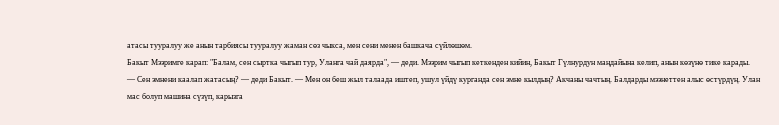атасы тууралуу же анын тарбиясы тууралуу жаман сөз чыкса, мен сени менен башкача сүйлөшөм.
Бакыт Мээримге карап: "Балам, сен сыртка чыгып тур, Уланга чай даярда", — деди. Мээрим чыгып кеткенден кийин, Бакыт Гүлнурдун маңдайына келип, анын көзүнө тике карады.
— Сен эмнени каалап жатасың? — деди Бакыт. — Мен он беш жыл талаада иштеп, ушул үйдү курганда сен эмне кылдың? Акчаны чачтың. Балдарды мээнеттен алыс өстүрдүң. Улан мас болуп машина сүзүп, карызга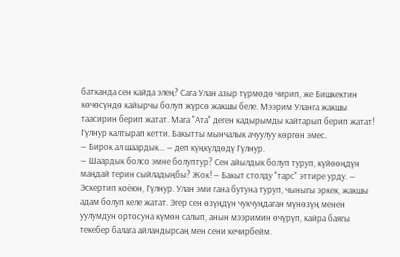батканда сен кайда элең? Сага Улан азыр түрмөдө чирип, же Бишкектин көчөсүндө кайырчы болуп жүрсө жакшы беле. Мээрим Уланга жакшы таасирин берип жатат. Мага "Ата" деген кадырымды кайтарып берип жатат!
Гүлнур калтырап кетти. Бакытты мынчалык ачуулуу көргөн эмес.
— Бирок ал шаардык... — деп күңкүлдөдү Гүлнур.
— Шаардык болсо эмне болуптур? Сен айылдык болуп туруп, күйөөңдүн маңдай терин сыйладыңбы? Жок! — Бакыт столду "тарс" эттире урду. — Эскертип коёюн, Гүлнур. Улан эми гана бутуна туруп, чыныгы эркек, жакшы адам болуп келе жатат. Эгер сен өзүңдүн чукчуңдаган мүнөзүң менен уулумдун ортосуна күмөн салып, анын мээримин өчүрүп, кайра баягы текебер балага айландырсаң мен сени кечирбейм.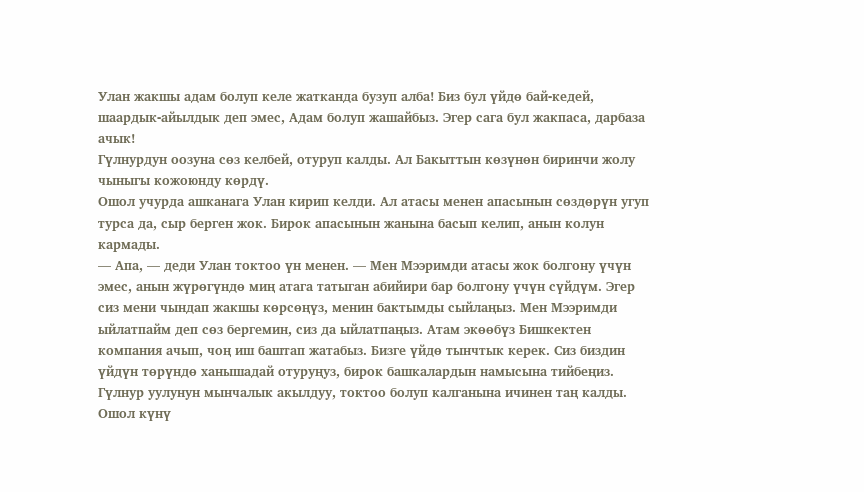Улан жакшы адам болуп келе жатканда бузуп алба! Биз бул үйдө бай-кедей, шаардык-айылдык деп эмес, Адам болуп жашайбыз. Эгер сага бул жакпаса, дарбаза ачык!
Гүлнурдун оозуна сөз келбей, отуруп калды. Ал Бакыттын көзүнөн биринчи жолу чыныгы кожоюнду көрдү.
Ошол учурда ашканага Улан кирип келди. Ал атасы менен апасынын сөздөрүн угуп турса да, сыр берген жок. Бирок апасынын жанына басып келип, анын колун кармады.
— Апа, — деди Улан токтоо үн менен. — Мен Мээримди атасы жок болгону үчүн эмес, анын жүрөгүндө миң атага татыган абийири бар болгону үчүн сүйдүм. Эгер сиз мени чындап жакшы көрсөңүз, менин бактымды сыйлаңыз. Мен Мээримди ыйлатпайм деп сөз бергемин, сиз да ыйлатпаңыз. Атам экөөбүз Бишкектен компания ачып, чоң иш баштап жатабыз. Бизге үйдө тынчтык керек. Сиз биздин үйдүн төрүндө ханышадай отуруңуз, бирок башкалардын намысына тийбеңиз.
Гүлнур уулунун мынчалык акылдуу, токтоо болуп калганына ичинен таң калды. Ошол күнү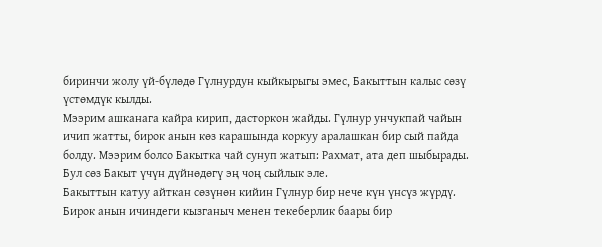биринчи жолу үй-бүлөдө Гүлнурдун кыйкырыгы эмес, Бакыттын калыс сөзү үстөмдүк кылды.
Мээрим ашканага кайра кирип, дасторкон жайды. Гүлнур унчукпай чайын ичип жатты, бирок анын көз карашында коркуу аралашкан бир сый пайда болду. Мээрим болсо Бакытка чай сунуп жатып: Рахмат, ата деп шыбырады. Бул сөз Бакыт үчүн дүйнөдөгү эң чоң сыйлык эле.
Бакыттын катуу айткан сөзүнөн кийин Гүлнур бир нече күн үнсүз жүрдү. Бирок анын ичиндеги кызганыч менен текеберлик баары бир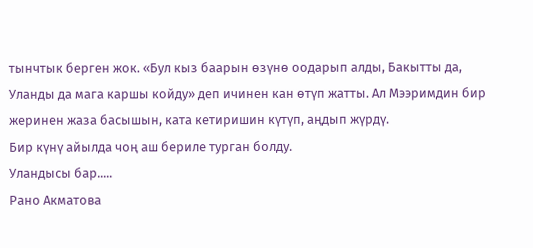тынчтык берген жок. «Бул кыз баарын өзүнө оодарып алды, Бакытты да, Уланды да мага каршы койду» деп ичинен кан өтүп жатты. Ал Мээримдин бир жеринен жаза басышын, ката кетиришин күтүп, аңдып жүрдү.
Бир күнү айылда чоң аш бериле турган болду.
Уландысы бар.....
Рано Акматова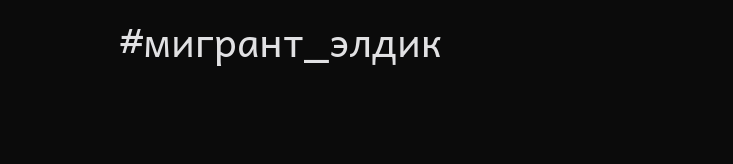#мигрант_элдик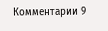Комментарии 9